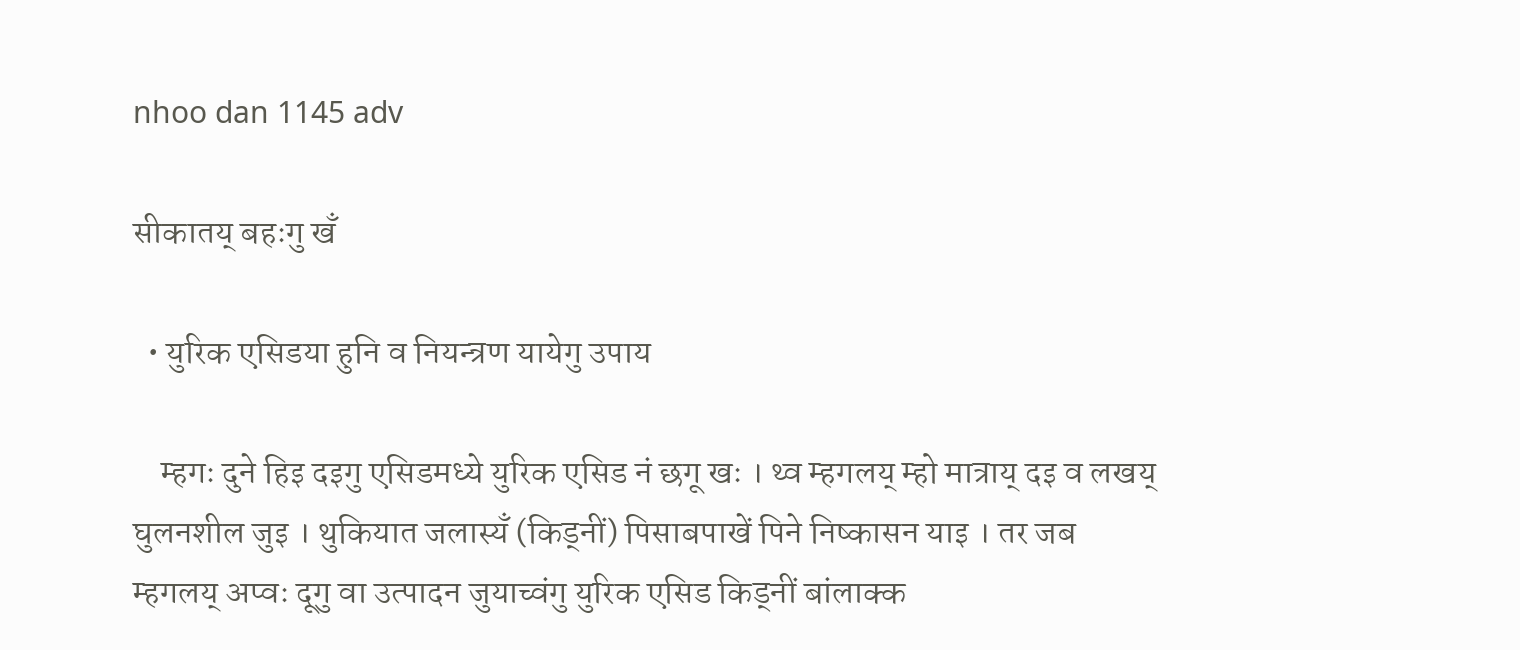nhoo dan 1145 adv

सीकातय् बहःगु खँ

  • युरिक एसिडया हुनि व नियन्त्रण यायेगु उपाय

    म्हगः दुने हिइ दइगु एसिडमध्ये युरिक एसिड नं छगू खः । थ्व म्हगलय् म्हो मात्राय् दइ व लखय् घुलनशील जुइ । थुकियात जलास्यँ (किड्नीं) पिसाबपाखें पिने निष्कासन याइ । तर जब म्हगलय् अप्वः दूगु वा उत्पादन जुयाच्वंगु युरिक एसिड किड्नीं बांलाक्क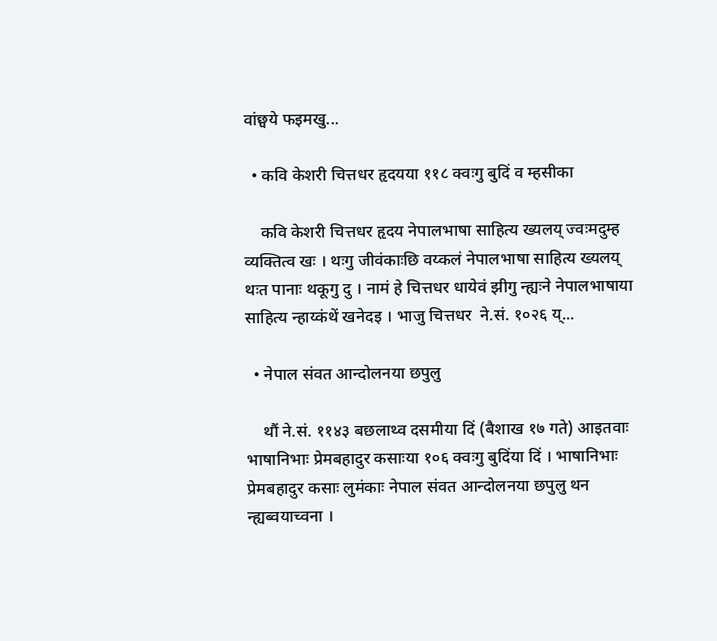वांछ्वये फइमखु...

  • कवि केशरी चित्तधर हृदयया ११८ क्वःगु बुदिं व म्हसीका

    कवि केशरी चित्तधर हृदय नेपालभाषा साहित्य ख्यलय् ज्वःमदुम्ह व्यक्तित्व खः । थःगु जीवंकाःछि वय्कलं नेपालभाषा साहित्य ख्यलय् थःत पानाः थकूगु दु । नामं हे चित्तधर धायेवं झीगु न्ह्यःने नेपालभाषाया साहित्य न्हाय्कंथें खनेदइ । भाजु चित्तधर  ने.सं. १०२६ य्...

  • नेपाल संवत आन्दोलनया छपुलु

    थौं ने.सं. ११४३ बछलाथ्व दसमीया दिं (बैशाख १७ गते) आइतवाः भाषानिभाः प्रेमबहादुर कसाःया १०६ क्वःगु बुदिंया दिं । भाषानिभाः प्रेमबहादुर कसाः लुमंकाः नेपाल संवत आन्दोलनया छपुलु थन न्ह्यब्वयाच्वना ।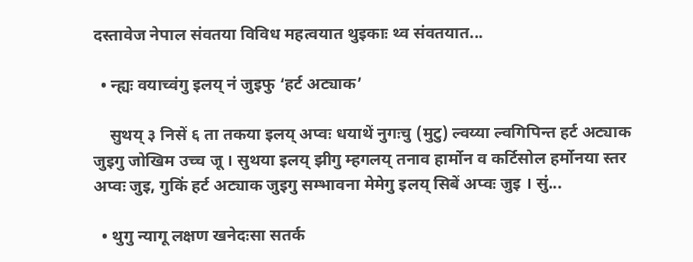दस्तावेज नेपाल संवतया विविध महत्वयात थुइकाः थ्व संवतयात...

  • न्ह्यः वयाच्वंगु इलय् नं जुइफु ‘हर्ट अट्याक’

    सुथय् ३ निसें ६ ता तकया इलय् अप्वः धयाथें नुगःचु (मुटु) ल्वय्या ल्वगिपिन्त हर्ट अट्याक जुइगु जोखिम उच्च जू । सुथया इलय् झीगु म्हगलय् तनाव हार्मोन व कर्टिसोल हर्मोनया स्तर अप्वः जुइ, गुकिं हर्ट अट्याक जुइगु सम्भावना मेमेगु इलय् सिबें अप्वः जुइ । सुं...

  • थुगु न्यागू लक्षण खनेदःसा सतर्क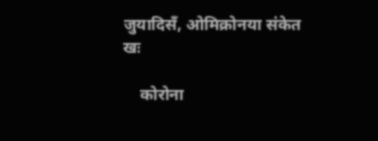जुयादिसँ, ओमिक्रोनया संकेत खः

    कोरोना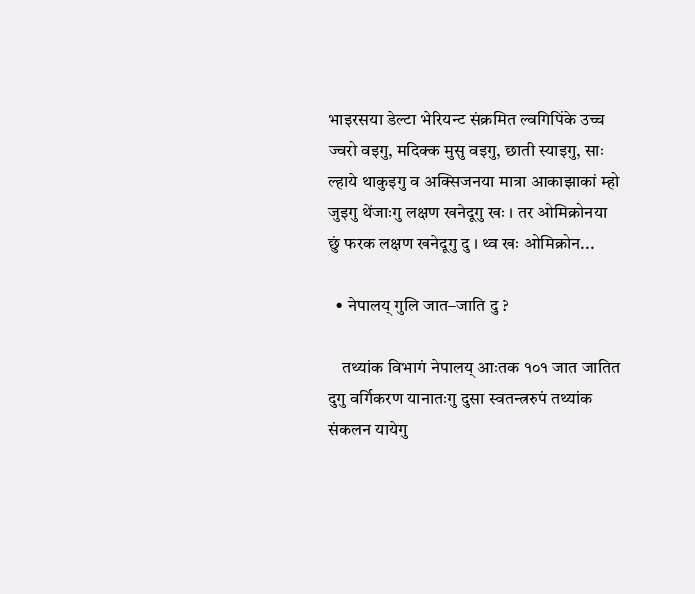भाइरसया डेल्टा भेरियन्ट संक्रमित ल्वगिपिंके उच्च ज्वरो वइगु, मदिक्क मुसु वइगु, छाती स्याइगु, साः ल्हाये थाकुइगु व अक्सिजनया मात्रा आकाझाकां म्हो जुइगु थेंजाःगु लक्षण खनेदूगु खः । तर ओमिक्रोनया छुं फरक लक्षण खनेदूगु दु । थ्व खः ओमिक्रोन...

  • नेपालय् गुलि जात–जाति दु ?

    तथ्यांक विभागं नेपालय् आःतक १०१ जात जातित दुगु वर्गिकरण यानातःगु दुसा स्वतन्त्ररुपं तथ्यांक संकलन यायेगु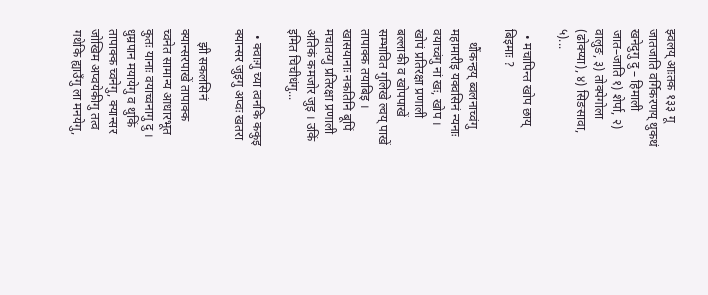झ्वलय् आःतक १३३ गू जातजाति वर्गिकरणय् थुकथं खनेदुगु दु – हिमाली जात–जाति १) शेर्पा, २) वालुङ, ३) तोक्पेगोला (ढोक्प्या), ४) सिङसावा, ५)...

  • मचापिन्त खोप छाय् बिइमाः ?

    थौंकन्हय् ब्वलनाच्वंगु महामारीइ यक्वसिनं न्यनाः वयाच्वंगु नां खः, खोप । खोपं प्रतिरक्षा प्रणाली बल्लाकी व खोपपाखें सम्भावित गुलिखे ल्वय् पाखें तापाक्क तयाबिइ । खासयानाः नकतिनि बूपिं मचातय्गु प्रतिरक्षा प्रणाली अतिकं कमजोर जुइ । उकिं इमित चिचीधंगु...

  • क्वाःगु च्या त्वनकि ककुइ क्यान्सर जुइगु अप्वः खतरा

    झी सकलसिनं क्यान्सरपाखें तापाक्क च्वनेत सामान्य आधारभूत कुतः यानाः वयाच्वनागु दु । धुम्रपान मयायेगु व थुकिं तापाक्क च्वनेगु, क्यान्सर जोखिम अप्वयेकीगु तत्व गथेकि ह्याउँगु ला मनयेगु,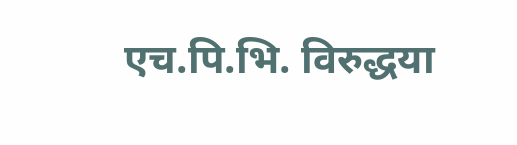एच.पि.भि. विरुद्धया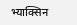भ्याक्सिन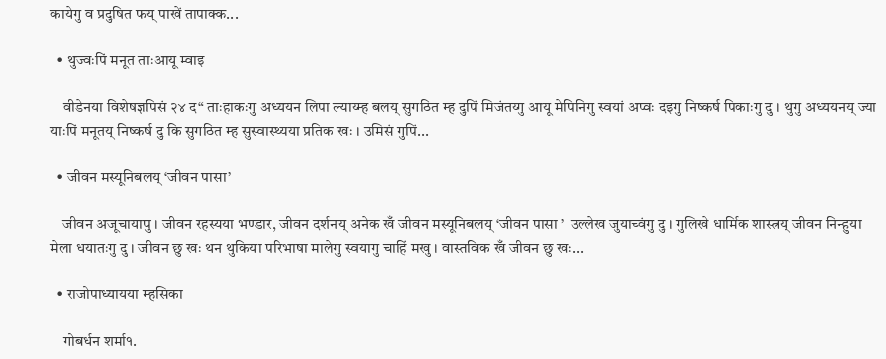कायेगु व प्रदुषित फय् पाखें तापाक्क...

  • थुज्वःपिं मनूत ताःआयू म्वाइ

    वीडेनया विशेषज्ञपिसं २४ द“ ताःहाकःगु अध्ययन लिपा ल्याय्म्ह बलय् सुगठित म्ह दुपिं मिजंतय्गु आयू मेपिनिगु स्वयां अप्वः दइगु निष्कर्ष पिकाःगु दु । थुगु अध्ययनय् ज्या याःपिं मनूतय् निष्कर्ष दु कि सुगठित म्ह सुस्वास्थ्यया प्रतिक खः । उमिसं गुपिं...

  • जीवन मस्यूनिबलय् ‘जीवन पासा’

    जीवन अजूचायापु । जीवन रहस्यया भण्डार, जीवन दर्शनय् अनेक खँ जीवन मस्यूनिबलय् ‘जीवन पासा ’  उल्लेख जुयाच्वंगु दु । गुलिखे धार्मिक शास्त्रय् जीवन निन्हुया मेला धयातःगु दु । जीवन छु खः थन थुकिया परिभाषा मालेगु स्वयागु चाहिं मखु । वास्तविक खँ जीवन छु खः...

  • राजोपाध्यायया म्हसिका

    गोबर्धन शर्मा१.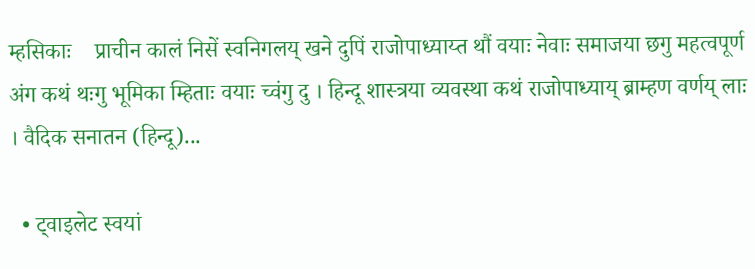म्हसिकाः    प्राचीन कालं निसें स्वनिगलय् खने दुपिं राजोपाध्याय्त थौं वयाः नेवाः समाजया छगु महत्वपूर्ण अंग कथं थःगु भूमिका म्हिताः वयाः च्वंगु दु । हिन्दू शास्त्रया व्यवस्था कथं राजोपाध्याय् ब्राम्हण वर्णय् लाः । वैदिक सनातन (हिन्दू)...

  • ट्वाइलेट स्वयां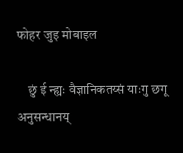फोहर जुइ मोबाइल

    छुं ई न्ह्यः वैज्ञानिकतय्सं याःगु छगू अनुसन्धानय्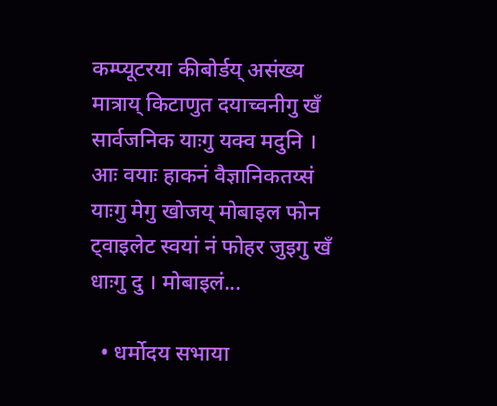कम्प्यूटरया कीबोर्डय् असंख्य मात्राय् किटाणुत दयाच्वनीगु खँ सार्वजनिक याःगु यक्व मदुनि । आः वयाः हाकनं वैज्ञानिकतय्सं याःगु मेगु खोजय् मोबाइल फोन ट्वाइलेट स्वयां नं फोहर जुइगु खँ धाःगु दु । मोबाइलं...

  • धर्मोदय सभाया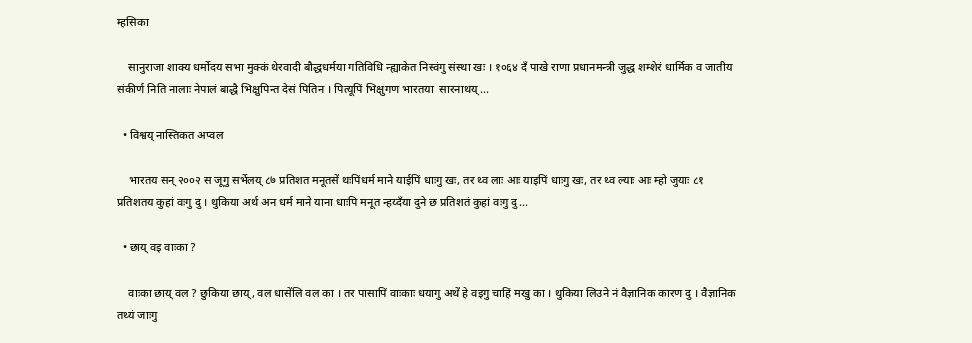म्हसिका

    सानुराजा शाक्य धर्मोदय सभा मुक्कं थेरवादी बौद्धधर्मया गतिविधि न्ह्याकेत निस्वंगु संस्था खः । १०६४ दँ पाखे राणा प्रधानमन्त्री जुद्ध शम्शेरं धार्मिक व जातीय संकीर्ण निति नालाः नेपालं बाद्धै भिक्षुपिन्त देसं पितिन । पित्यूपिं भिक्षुगण भारतया  सारनाथय्...

  • विश्वय् नास्तिकत अप्वल

    भारतय सन् २००२ स जूगु सर्भेलय् ८७ प्रतिशत मनूतसें थःपिंधर्म माने याईपिं धाःगु खः, तर थ्व लाः आः याइपिं धाःगु खः, तर थ्व ल्याः आः म्हो जुयाः ८१ प्रतिशतय कुहां वःगु दु । थुकिया अर्थ अन धर्म माने याना धाःपि मनूत न्हय्दँया दुने छ प्रतिशतं कुहां वःगु दु...

  • छाय् वइ वाःका ?

    वाःका छाय् वल ? छुकिया छाय्, वल धासेंलि वल का । तर पासापिं वाःकाः धयागु अथें हे वइगु चाहिं मखु का । थुकिया लिउने नं वैज्ञानिक कारण दु । वैज्ञानिक तथ्यं जाःगु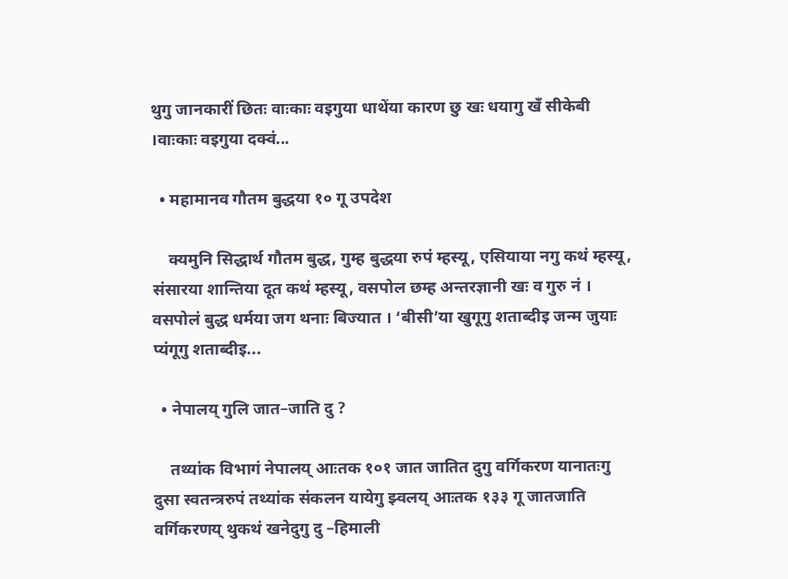थुगु जानकारीं छितः वाःकाः वइगुया धाथेंया कारण छु खः धयागु खँ सीकेबी ।वाःकाः वइगुया दक्वं...

  • महामानव गौतम बुद्धया १० गू उपदेश

    क्यमुनि सिद्धार्थ गौतम बुद्ध, गुम्ह बुद्धया रुपं म्हस्यू, एसियाया नगु कथं म्हस्यू, संसारया शान्तिया दूत कथं म्हस्यू, वसपोल छम्ह अन्तरज्ञानी खः व गुरु नं । वसपोलं बुद्ध धर्मया जग थनाः बिज्यात । ‘बीसी’या खुगूगु शताब्दीइ जन्म जुयाः प्यंगूगु शताब्दीइ...

  • नेपालय् गुलि जात–जाति दु ?

    तथ्यांक विभागं नेपालय् आःतक १०१ जात जातित दुगु वर्गिकरण यानातःगु दुसा स्वतन्त्ररुपं तथ्यांक संकलन यायेगु झ्वलय् आःतक १३३ गू जातजाति वर्गिकरणय् थुकथं खनेदुगु दु –हिमाली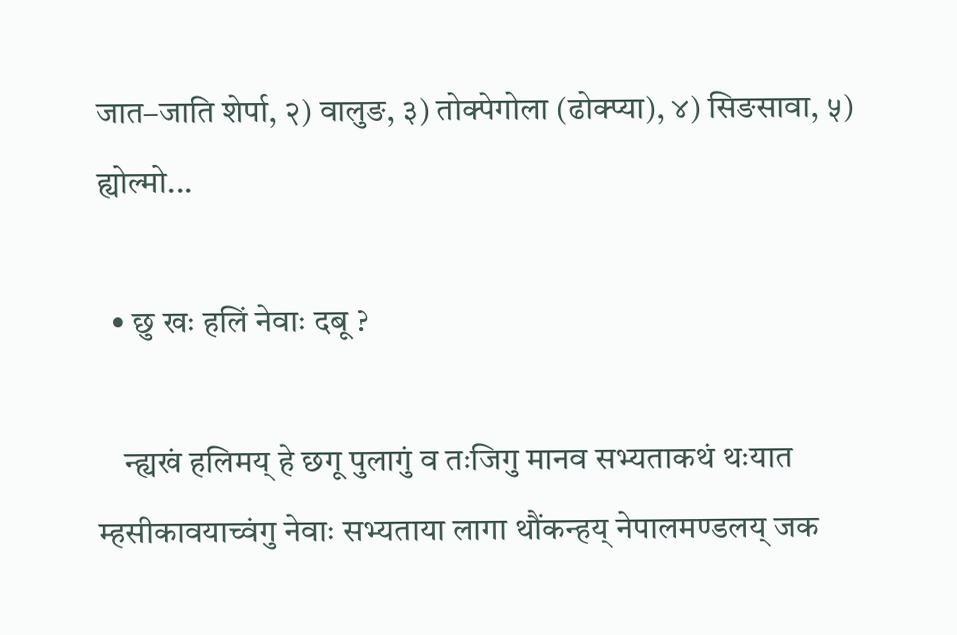जात–जाति शेर्पा, २) वालुङ, ३) तोक्पेगोला (ढोक्प्या), ४) सिङसावा, ५) ह्योल्मो...

  • छु खः हलिं नेवाः दबू ?

    न्ह्यखं हलिमय् हे छगू पुलागुं व तःजिगु मानव सभ्यताकथं थःयात म्हसीकावयाच्वंगु नेवाः सभ्यताया लागा थौंकन्हय् नेपालमण्डलय् जक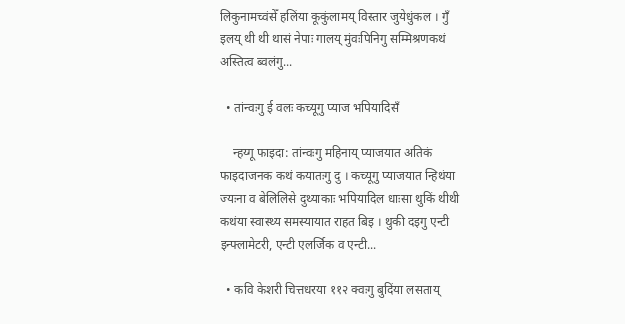लिकुनामच्वंसेँ हलिंया कूकुंलामय् विस्तार जुयेधुंकल । गुँ इलय् थी थी थासं नेपाः गालय् मुंवःपिनिगु सम्मिश्रणकथं अस्तित्व ब्वलंगु...

  • तांन्वःगु ई वलः कच्यूगु प्याज भपियादिसँ

    न्हय्गू फाइदा: तांन्वःगु महिनाय् प्याजयात अतिकं फाइदाजनक कथं कयातःगु दु । कच्यूगु प्याजयात न्हिथंया ज्यःना व बेलिलिसे दुथ्याकाः भपियादिल धाःसा थुकिं थीथी कथंया स्वास्थ्य समस्यायात राहत बिइ । थुकी दइगु एन्टी इन्फ्लामेटरी, एन्टी एलर्जिक व एन्टी...

  • कवि केशरी चित्तधरया ११२ क्वःगु बुदिंया लसताय्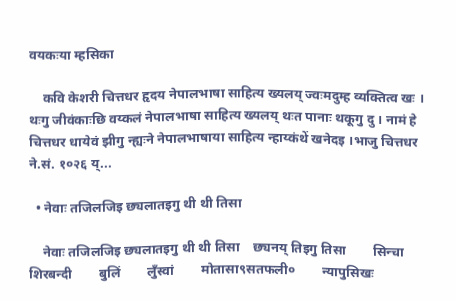वयकःया म्हसिका

    कवि केशरी चित्तधर हृदय नेपालभाषा साहित्य ख्यलय् ज्वःमदुम्ह व्यक्तित्व खः । थःगु जीवंकाःछि वय्कलं नेपालभाषा साहित्य ख्यलय् थःत पानाः थकूगु दु । नामं हे चित्तधर धायेवं झीगु न्ह्यःने नेपालभाषाया साहित्य न्हाय्कंथें खनेदइ ।भाजु चित्तधर  ने.सं. १०२६ य्...

  • नेवाः तजिलजिइ छ्यलातइगु थी थी तिसा

    नेवाः तजिलजिइ छ्यलातइगु थी थी तिसा    छ्यनय् तिइगु तिसा        सिन्चा        शिरबन्दी        बुलिं        लुँस्वां        मोतासा९सतफली०        न्यापुसिखः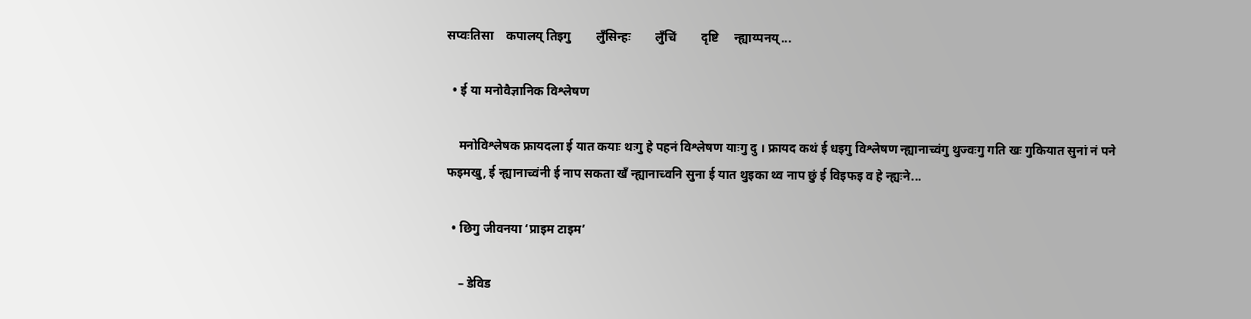सप्वःतिसा    कपालय् तिइगु        लुँसिन्हः        लुँचिं        दृष्टि     न्ह्याय्पनय्...

  • ई या मनोवैज्ञानिक विश्लेषण

    मनोविश्लेषक फ्रायदला ई यात कयाः थःगु हे पहनं विश्लेषण याःगु दु । फ्रायद कथं ई धइगु विश्लेषण न्ह्यानाच्वंगु थुज्वःगु गति खः गुकियात सुनां नं पने फइमखु, ई न्ह्यानाच्वंनी ई नाप सकता खँ न्ह्यानाच्वनि सुना ई यात थुइका थ्व नाप छुं ई विइफइ व हे न्ह्यःने...

  • छिगु जीवनया ‘प्राइम टाइम’

    – डेविड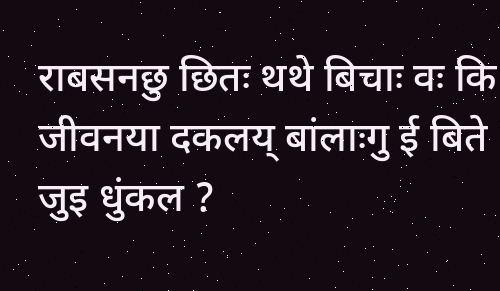राबसनछु छितः थथे बिचाः वः कि जीवनया दकलय् बांलाःगु ई बिते जुइ धुंकल ?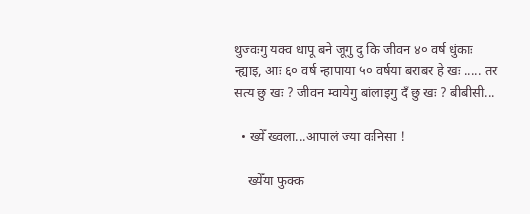थुज्वःगु यक्व धापू बने जूगु दु कि जीवन ४० वर्ष धुंकाः न्ह्याइ, आः ६० वर्ष न्हापाया ५० वर्षया बराबर हे खः ..... तर सत्य छु खः ? जीवन म्वायेगु बांलाइगु दँ छु खः ? बीबीसी...

  • ख्येँ ख्वला...आपालं ज्या वःनिसा !

    ख्येँया फुक्क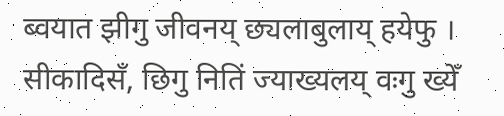ब्वयात झीगु जीवनय् छ्यलाबुलाय् हयेफु । सीकादिसँ, छिगु नितिं ज्याख्यलय् वःगु ख्येँ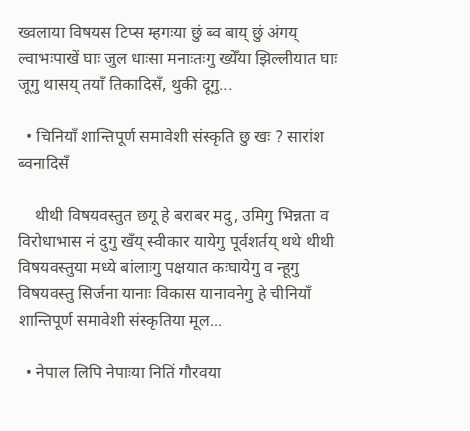ख्वलाया विषयस टिप्स म्हगःया छुं ब्व बाय् छुं अंगय् ल्वाभःपाखें घाः जुल धाःसा मनाःतःगु ख्येँया झिल्लीयात घाः जूगु थासय् तयाँ तिकादिसँ, थुकी दूगु...

  • चिनियाँ शान्तिपूर्ण समावेशी संस्कृति छु खः ? सारांश ब्वनादिसँ

    थीथी विषयवस्तुत छगू हे बराबर मदु, उमिगु भिन्नता व विरोधाभास नं दुगु खँय् स्वीकार यायेगु पूर्वशर्तय् थथे थीथी विषयवस्तुया मध्ये बांलाःगु पक्षयात कःघायेगु व न्हूगु विषयवस्तु सिर्जना यानाः विकास यानावनेगु हे चीनियाँ शान्तिपूर्ण समावेशी संस्कृतिया मूल...

  • नेपाल लिपि नेपाःया नितिं गौरवया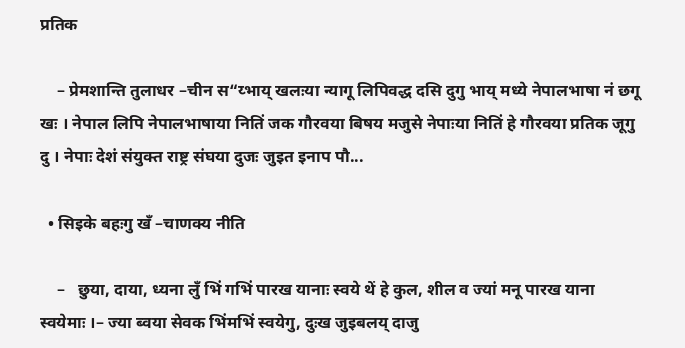प्रतिक

    – प्रेमशान्ति तुलाधर –चीन स“य्भाय् खलःया न्यागू लिपिवद्ध दसि दुगु भाय् मध्ये नेपालभाषा नं छगू  खः । नेपाल लिपि नेपालभाषाया नितिं जक गौरवया बिषय मजुसे नेपाःया नितिं हे गौरवया प्रतिक जूगु दु । नेपाः देशं संयुक्त राष्ट्र संघया दुजः जुइत इनाप पौ...

  • सिइके बहःगु खँ –चाणक्य नीति

    –   छुया, दाया, ध्यना लुँ भिं गभिं पारख यानाः स्वये थें हे कुल, शील व ज्यां मनू पारख याना स्वयेमाः ।– ज्या ब्वया सेवक भिंमभिं स्वयेगु, दुःख जुइबलय् दाजु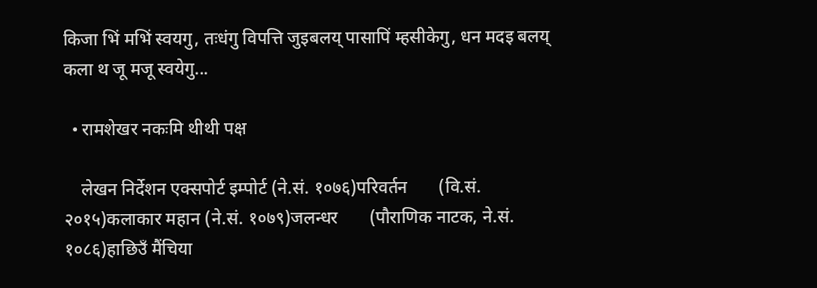किजा भिं मभिं स्वयगु, तःधंगु विपत्ति जुइबलय् पासापिं म्हसीकेगु, धन मदइ बलय् कला थ जू मजू स्वयेगु...

  • रामशेखर नकःमि थीथी पक्ष

    लेखन निर्देशन एक्सपोर्ट इम्पोर्ट (ने.सं. १०७६)परिवर्तन       (वि.सं. २०१५)कलाकार महान (ने.सं. १०७९)जलन्धर       (पौराणिक नाटक, ने.सं. १०८६)हाछिउँ मैंचिया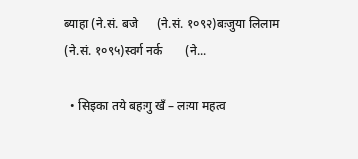ब्याहा (ने.सं. बजे      (ने.सं. १०९२)बःजुया लिलाम  (ने.सं. १०९५)स्वर्ग नर्क       (ने...

  • सिइका तये बहःगु खँ – लःया महत्व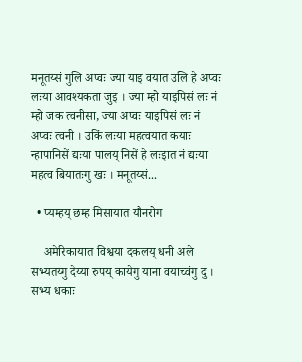मनूतय्सं गुलि अप्वः ज्या याइ वयात उलि हे अप्वः लःया आवश्यकता जुइ । ज्या म्हो याइपिसं लः नं म्हो जक त्वनीसा, ज्या अप्वः याइपिसं लः नं अप्वः त्वनी । उकिं लःया महत्वयात कयाः न्हापानिसें द्यःया पालय् निसें हे लःइात नं द्यःया महत्व बियातःगु खः । मनूतय्सं...

  • प्यम्हय् छम्ह मिसायात यौनरोग

    अमेरिकायात विश्वया दकलय् धनी अले सभ्यतय्गु देय्या रुपय् कायेगु याना वयाच्वंगु दु । सभ्य धकाः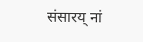संसारय् नां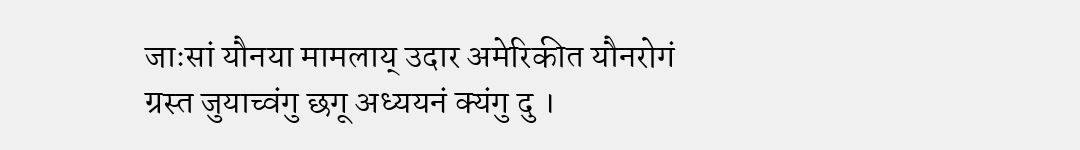जाःसां यौनया मामलाय् उदार अमेरिकीत यौनरोगं ग्रस्त जुयाच्वंगु छगू अध्ययनं क्यंगु दु ।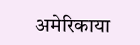अमेरिकाया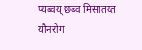प्यब्वय् छब्व मिसातय्त यौनरोग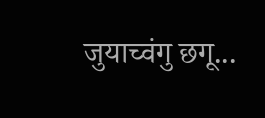जुयाच्वंगु छगू...